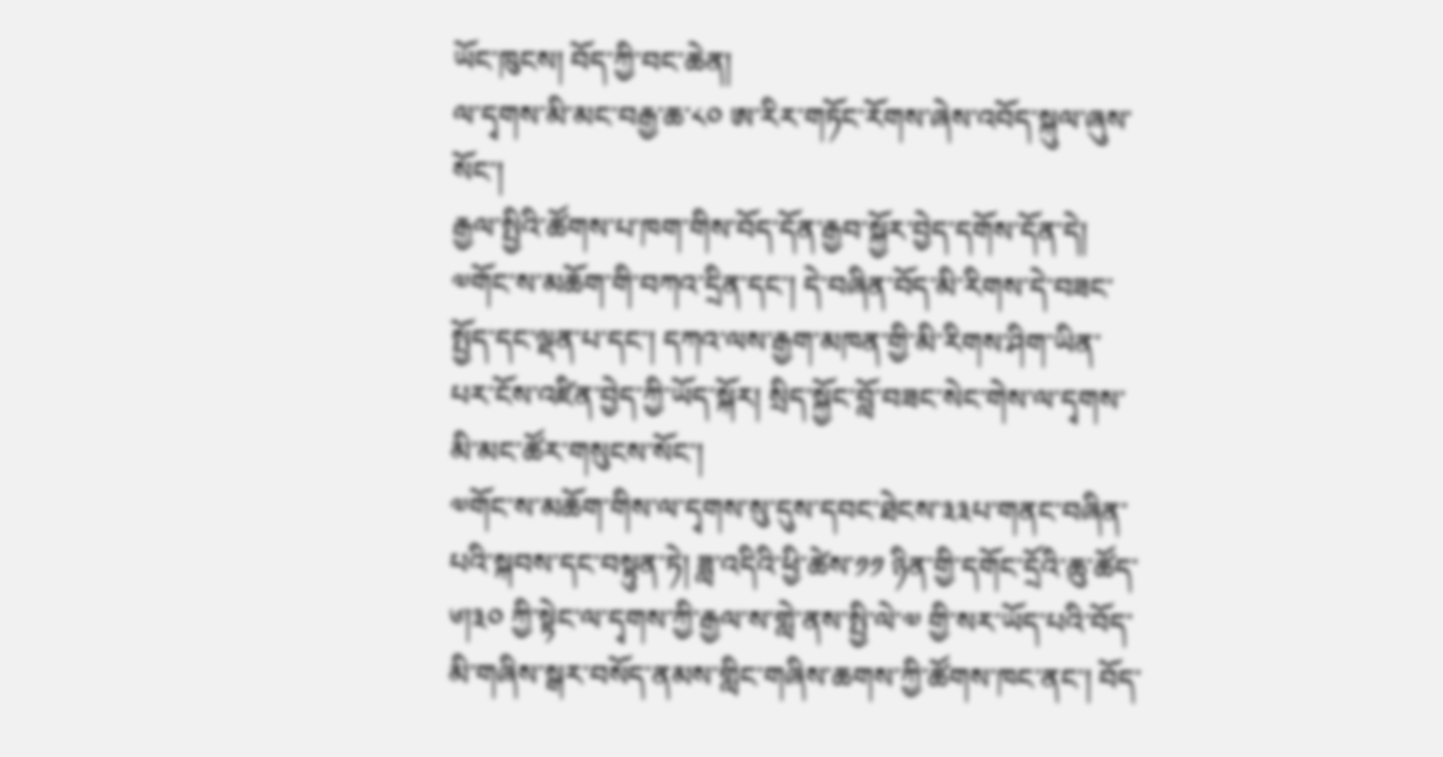ཡོང་ཁུངས། བོད་ཀྱི་བང་ཆེན།
ལ་དྭགས་མི་མང་བརྒྱ་ཆ་༨༠ ཨ་རིར་གཏོང་རོགས་ཞེས་འབོད་སྐུལ་ཞུས་སོང་།
རྒྱལ་སྤྱིའི་ཚོགས་པ་ཁག་གིས་བོད་དོན་རྒྱབ་སྐྱོར་བྱེད་དགོས་དོན་དེ། ༧གོང་ས་མཆོག་གི་བཀའ་དྲིན་དང་། དེ་བཞིན་བོད་མི་རིགས་དེ་བཟང་སྤྱོད་དང་ལྡན་པ་དང་། དཀའ་ལས་རྒྱག་མཁན་གྱི་མི་རིགས་ཤིག་ཡིན་པར་ངོས་འཛིན་བྱེད་ཀྱི་ཡོད་སྐོར། སྲིད་སྐྱོང་བློ་བཟང་སེང་གེས་ལ་དྭགས་མི་མང་ཚོར་གསུངས་སོང་།
༧གོང་ས་མཆོག་གིས་ལ་དྭགས་སུ་དུས་དབང་ཐེངས་༣༣པ་གནང་བཞིན་པའི་སྐབས་དང་བསྟུན་ཏེ། ཟླ་འདིའི་ཕྱི་ཚེས་༡༡ ཉིན་གྱི་དགོང་དྲོའི་ཆུ་ཚོད་༦།༣༠ ཀྱི་སྟེང་ལ་དྭགས་ཀྱི་རྒྱལ་ས་གླེ་ནས་སྤྱི་ལེ་༧ གྱི་སར་ཡོད་པའི་བོད་མི་གཞིས་སྒར་བསོད་ནམས་གླིང་གཞིས་ཆགས་ཀྱི་ཚོགས་ཁང་ནང་། བོད་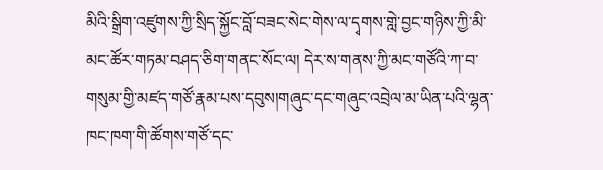མིའི་སྒྲིག་འཛུགས་ཀྱི་སྲིད་སྐྱོང་བློ་བཟང་སེང་གེས་ལ་དྭགས་གླེ་བྱང་གཉིས་ཀྱི་མི་མང་ཚོར་གཏམ་བཤད་ཅིག་གནང་སོང་ལ། དེར་ས་གནས་ཀྱི་མང་གཙོའི་ཀ་བ་གསུམ་གྱི་མཛད་གཙོ་རྣམ་པས་དབུས།གཞུང་དང་གཞུང་འབྲེལ་མ་ཡིན་པའི་ལྷན་ཁང་ཁག་གི་ཚོགས་གཙོ་དང་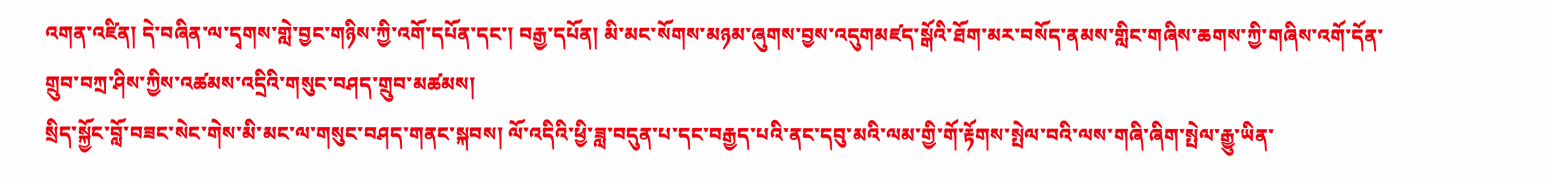འགན་འཛིན། དེ་བཞིན་ལ་དྭགས་གླེ་བྱང་གཉིས་ཀྱི་འགོ་དཔོན་དང་། བརྒྱ་དཔོན། མི་མང་སོགས་མཉམ་ཞུགས་བྱས་འདུགམཛད་སྒོའི་ཐོག་མར་བསོད་ནམས་གླིང་གཞིས་ཆགས་ཀྱི་གཞིས་འགོ་དོན་གྲུབ་བཀྲ་ཤིས་ཀྱིས་འཚམས་འདྲིའི་གསུང་བཤད་གྲུབ་མཚམས།
སྲིད་སྐྱོང་བློ་བཟང་སེང་གེས་མི་མང་ལ་གསུང་བཤད་གནང་སྐབས། ལོ་འདིའི་ཕྱི་ཟླ་བདུན་པ་དང་བརྒྱད་པའི་ནང་དབུ་མའི་ལམ་གྱི་གོ་རྟོགས་སྤེལ་བའི་ལས་གཞི་ཞིག་སྤེལ་རྒྱུ་ཡིན་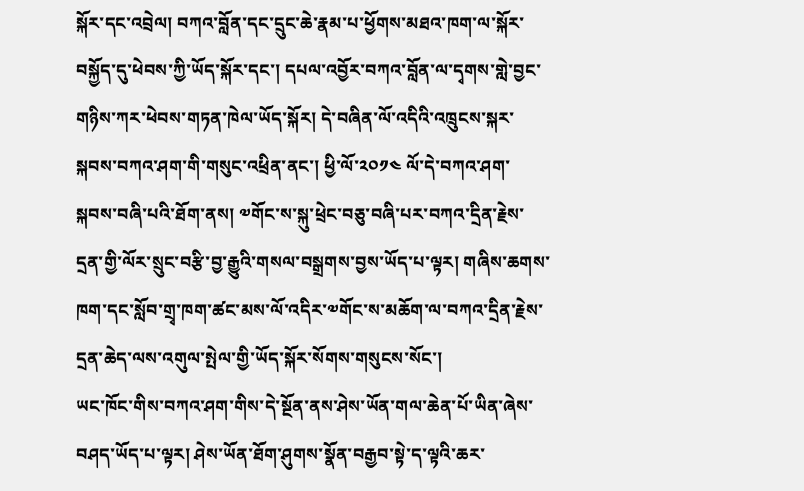སྐོར་དང་འབྲེལ། བཀའ་བློན་དང་དྲུང་ཆེ་རྣམ་པ་ཕྱོགས་མཐའ་ཁག་ལ་སྐོར་བསྐྱོད་དུ་ཕེབས་ཀྱི་ཡོད་སྐོར་དང་། དཔལ་འབྱོར་བཀའ་བློན་ལ་དྭགས་གླེ་བྱང་གཉིས་ཀར་ཕེབས་གཏན་ཁེལ་ཡོད་སྐོར། དེ་བཞིན་ལོ་འདིའི་འཁྲུངས་སྐར་སྐབས་བཀའ་ཤག་གི་གསུང་འཕྲིན་ནང་། ཕྱི་ལོ་༢༠༡༤ ལོ་དེ་བཀའ་ཤག་སྐབས་བཞི་པའི་ཐོག་ནས། ༧གོང་ས་སྐུ་ཕྲེང་བཅུ་བཞི་པར་བཀའ་དྲིན་རྗེས་དྲན་གྱི་ལོར་སྲུང་བརྩི་བྱ་རྒྱུའི་གསལ་བསྒྲགས་བྱས་ཡོད་པ་ལྟར། གཞིས་ཆགས་ཁག་དང་སློབ་གྲྭ་ཁག་ཚང་མས་ལོ་འདིར་༧གོང་ས་མཆོག་ལ་བཀའ་དྲིན་རྗེས་དྲན་ཆེད་ལས་འགུལ་སྤེལ་གྱི་ཡོད་སྐོར་སོགས་གསུངས་སོང་།
ཡང་ཁོང་གིས་བཀའ་ཤག་གིས་དེ་སྔོན་ནས་ཤེས་ཡོན་གལ་ཆེན་པོ་ཡིན་ཞེས་བཤད་ཡོད་པ་ལྟར། ཤེས་ཡོན་ཐོག་ཤུགས་སྣོན་བརྒྱབ་སྟེ་ད་ལྟའི་ཆར་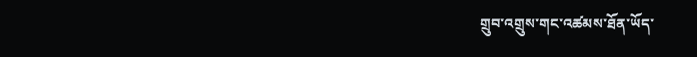གྲུབ་འགྲུས་གང་འཚམས་ཐོན་ཡོད་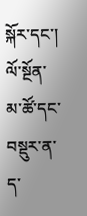སྐོར་དང་། ལོ་སྔོན་མ་ཚོ་དང་བསྡུར་ན་ད་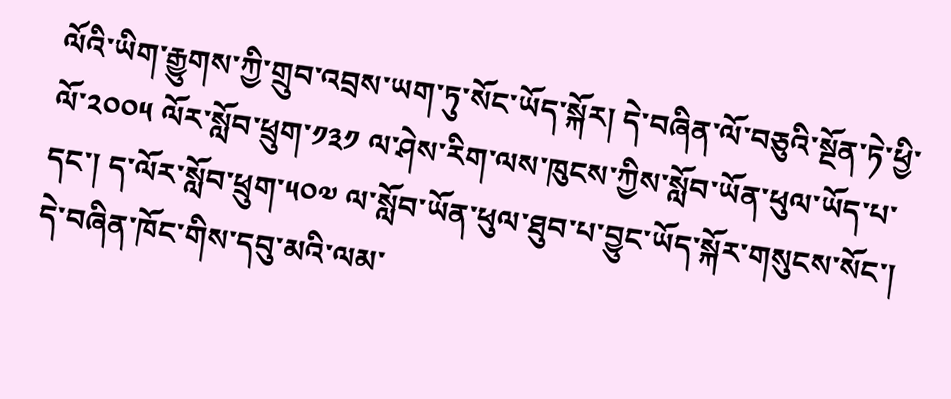ལོའི་ཡིག་རྒྱུགས་ཀྱི་གྲུབ་འབྲས་ཡག་ཏུ་སོང་ཡོད་སྐོར། དེ་བཞིན་ལོ་བཅུའི་སྔོན་ཏེ་ཕྱི་ལོ་༢༠༠༥ ལོར་སློབ་ཕྲུག་༡༣༡ ལ་ཤེས་རིག་ལས་ཁུངས་ཀྱིས་སློབ་ཡོན་ཕུལ་ཡོད་པ་དང་། ད་ལོར་སློབ་ཕྲུག་༥༠༧ ལ་སློབ་ཡོན་ཕུལ་ཐུབ་པ་བྱུང་ཡོད་སྐོར་གསུངས་སོང་།
དེ་བཞིན་ཁོང་གིས་དབུ་མའི་ལམ་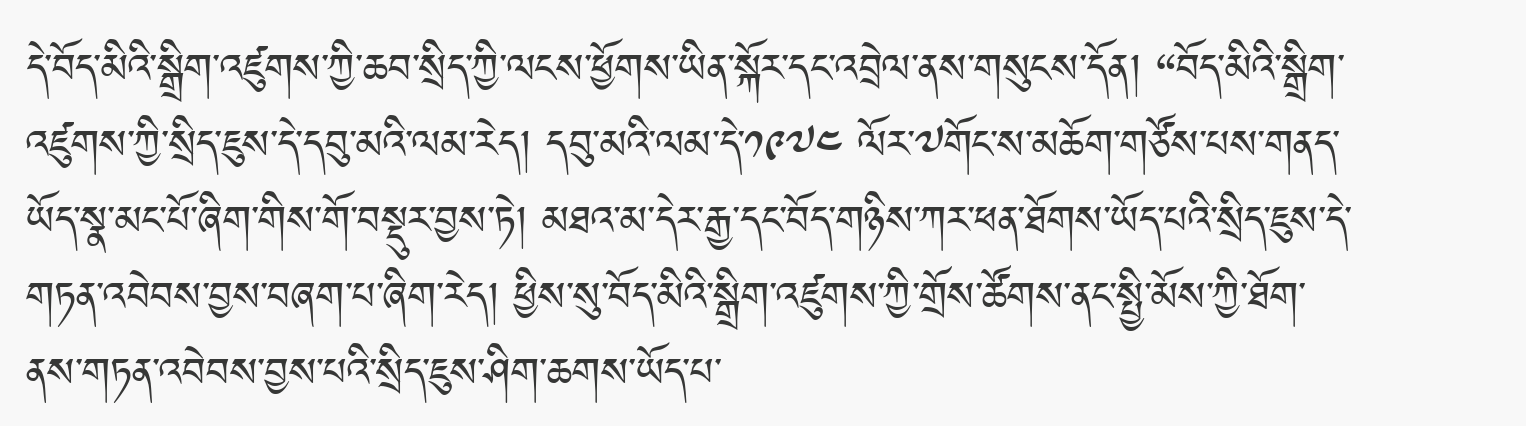དེ་བོད་མིའི་སྒྲིག་འཛུགས་ཀྱི་ཆབ་སྲིད་ཀྱི་ལངས་ཕྱོགས་ཡིན་སྐོར་དང་འབྲེལ་ནས་གསུངས་དོན། “བོད་མིའི་སྒྲིག་འཛུགས་ཀྱི་སྲིད་ཇུས་དེ་དབུ་མའི་ལམ་རེད། དབུ་མའི་ལམ་དེ་༡༩༧༤ ལོར་༧གོང་ས་མཆོག་གཙོས་པས་གནད་ཡོད་སྣ་མང་པོ་ཞིག་གིས་གོ་བསྡུར་བྱས་ཏེ། མཐའ་མ་དེར་རྒྱ་དང་བོད་གཉིས་ཀར་ཕན་ཐོགས་ཡོད་པའི་སྲིད་ཇུས་དེ་གཏན་འབེབས་བྱས་བཞག་པ་ཞིག་རེད། ཕྱིས་སུ་བོད་མིའི་སྒྲིག་འཛུགས་ཀྱི་གྲོས་ཚོགས་ནང་སྤྱི་མོས་ཀྱི་ཐོག་ནས་གཏན་འབེབས་བྱས་པའི་སྲིད་ཇུས་ཤིག་ཆགས་ཡོད་པ་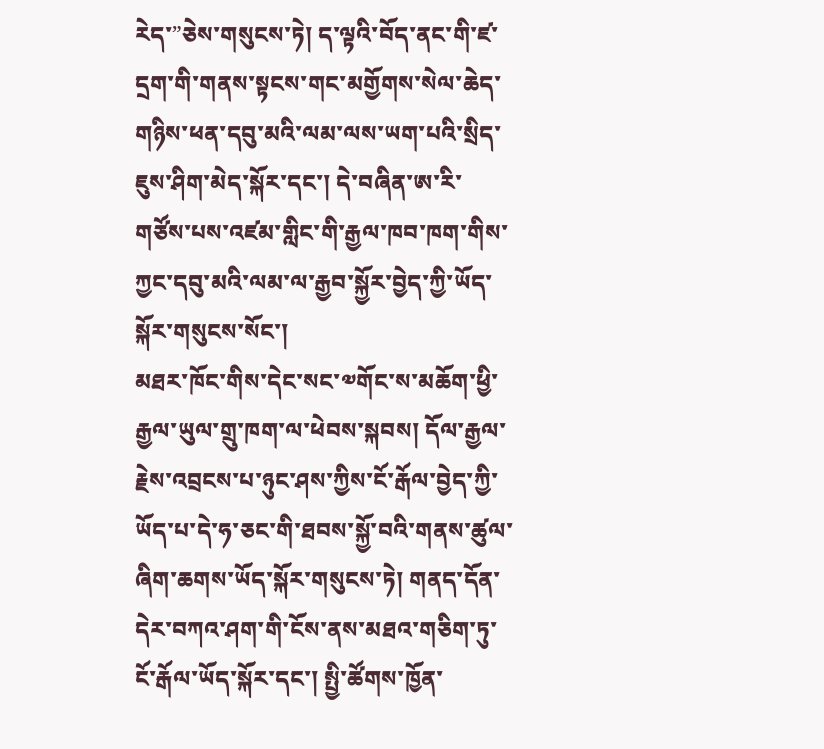རེད་”ཅེས་གསུངས་ཏེ། ད་ལྟའི་བོད་ནང་གི་ཛ་དྲག་གི་གནས་སྟངས་གང་མགྱོགས་སེལ་ཆེད་གཉིས་ཕན་དབུ་མའི་ལམ་ལས་ཡག་པའི་སྲིད་ཇུས་ཤིག་མེད་སྐོར་དང་། དེ་བཞིན་ཨ་རི་གཙོས་པས་འཛམ་གླིང་གི་རྒྱལ་ཁབ་ཁག་གིས་ཀྱང་དབུ་མའི་ལམ་ལ་རྒྱབ་སྐྱོར་བྱེད་ཀྱི་ཡོད་སྐོར་གསུངས་སོང་།
མཐར་ཁོང་གིས་དེང་སང་༧གོང་ས་མཆོག་ཕྱི་རྒྱལ་ཡུལ་གྲུ་ཁག་ལ་ཕེབས་སྐབས། དོལ་རྒྱལ་རྗེས་འབྲངས་པ་ཉུང་ཤས་ཀྱིས་ངོ་རྒོལ་བྱེད་ཀྱི་ཡོད་པ་དེ་ཧ་ཅང་གི་ཐབས་སྐྱོ་བའི་གནས་ཚུལ་ཞིག་ཆགས་ཡོད་སྐོར་གསུངས་ཏེ། གནད་དོན་དེར་བཀའ་ཤག་གི་ངོས་ནས་མཐའ་གཅིག་ཏུ་ངོ་རྒོལ་ཡོད་སྐོར་དང་། སྤྱི་ཚོགས་ཁྱོན་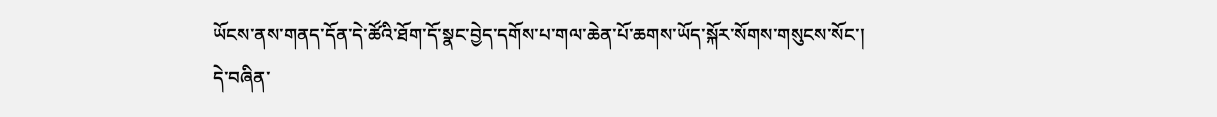ཡོངས་ནས་གནད་དོན་དེ་ཚོའི་ཐོག་དོ་སྣང་བྱེད་དགོས་པ་གལ་ཆེན་པོ་ཆགས་ཡོད་སྐོར་སོགས་གསུངས་སོང་།
དེ་བཞིན་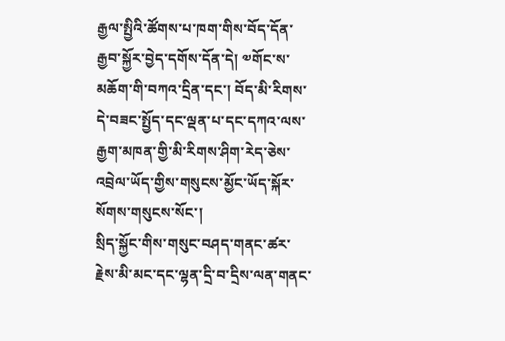རྒྱལ་སྤྱིའི་ཚོགས་པ་ཁག་གིས་བོད་དོན་རྒྱབ་སྐྱོར་བྱེད་དགོས་དོན་དེ། ༧གོང་ས་མཆོག་གི་བཀའ་དྲིན་དང་། བོད་མི་རིགས་དེ་བཟང་སྤྱོད་དང་ལྡན་པ་དང་དཀའ་ལས་རྒྱག་མཁན་གྱི་མི་རིགས་ཤིག་རེད་ཅེས་འབྲེལ་ཡོད་གྱིས་གསུངས་མྱོང་ཡོད་སྐོར་སོགས་གསུངས་སོང་།
སྲིད་སྐྱོང་གིས་གསུང་བཤད་གནང་ཚར་རྗེས་མི་མང་དང་ལྷན་དྲི་བ་དྲིས་ལན་གནང་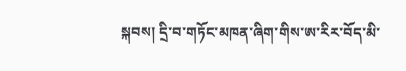སྐབས། དྲི་བ་གཏོང་མཁན་ཞིག་གིས་ཨ་རིར་བོད་མི་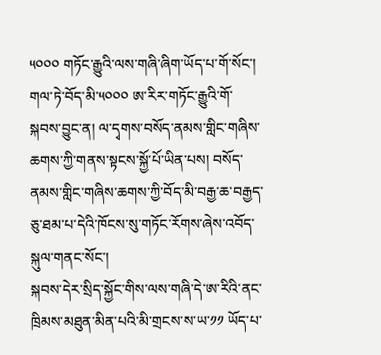༥༠༠༠ གཏོང་རྒྱུའི་ལས་གཞི་ཞིག་ཡོད་པ་གོ་སོང་། གལ་ཏེ་བོད་མི་༥༠༠༠ ཨ་རིར་གཏོང་རྒྱུའི་གོ་སྐབས་བྱུང་ན། ལ་དྭགས་བསོད་ནམས་གླིང་གཞིས་ཆགས་ཀྱི་གནས་སྟངས་སྐྱོ་པོ་ཡིན་པས། བསོད་ནམས་གླིང་གཞིས་ཆགས་ཀྱི་བོད་མི་བརྒྱ་ཆ་བརྒྱད་ཅུ་ཐམ་པ་དེའི་ཁོངས་སུ་གཏོང་རོགས་ཞེས་འབོད་སྐུལ་གནང་སོང་།
སྐབས་དེར་སྲིད་སྐྱོང་གིས་ལས་གཞི་དེ་ཨ་རིའི་ནང་ཁྲིམས་མཐུན་མིན་པའི་མི་གྲངས་ས་ཡ་༡༡ ཡོད་པ་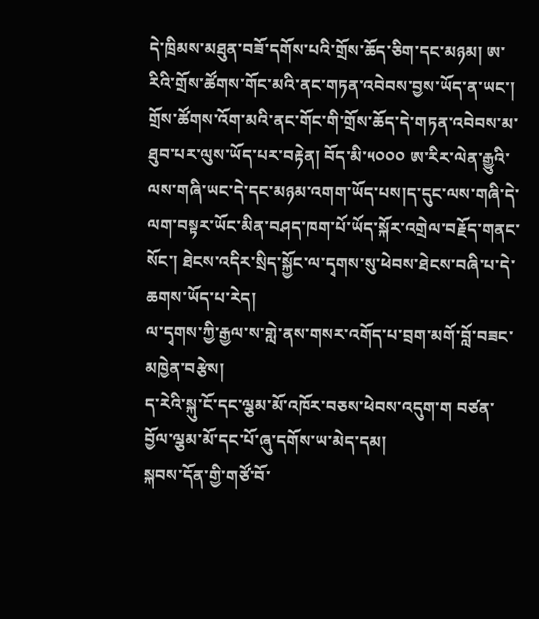དེ་ཁྲིམས་མཐུན་བཟོ་དགོས་པའི་གྲོས་ཆོད་ཅིག་དང་མཉམ། ཨ་རིའི་གྲོས་ཚོགས་གོང་མའི་ནང་གཏན་འབེབས་བྱས་ཡོད་ན་ཡང་། གྲོས་ཚོགས་འོག་མའི་ནང་གོང་གི་གྲོས་ཆོད་དེ་གཏན་འབེབས་མ་ཐུབ་པར་ལུས་ཡོད་པར་བརྟེན། བོད་མི་༥༠༠༠ ཨ་རིར་ལེན་རྒྱུའི་ལས་གཞི་ཡང་དེ་དང་མཉམ་འགག་ཡོད་པས།ད་དུང་ལས་གཞི་དེ་ལག་བསྟར་ཡོང་མིན་བཤད་ཁག་པོ་ཡོད་སྐོར་འགྲེལ་བརྗོད་གནང་སོང་། ཐེངས་འདིར་སྲིད་སྐྱོང་ལ་དྭགས་སུ་ཕེབས་ཐེངས་བཞི་པ་དེ་ཆགས་ཡོད་པ་རེད།
ལ་དྭགས་ཀྱི་རྒྱལ་ས་གླེ་ནས་གསར་འགོད་པ་བྲག་མགོ་བློ་བཟང་མཁྱེན་བརྩེས།
ད་རེའི་སྐུ་ངོ་དང་ལྕམ་མོ་འཁོར་བཅས་ཕེབས་འདུག་ག བཙན་བྱོལ་ལྕམ་མོ་དང་པོ་ཞུ་དགོས་ཡ་མེད་དམ།
སྐབས་དོན་གྱི་གཙོ་བོ་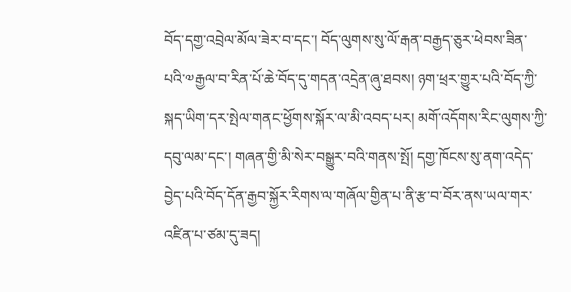བོད་དགྱ་འབྲེལ་མོལ་ཟེར་བ་དང་། བོད་ལུགས་སུ་ལོ་རྒན་བརྒྱད་ཅུར་ཕེབས་ཟིན་པའི་༧རྒྱལ་བ་རིན་པོ་ཆེ་བོད་དུ་གདན་འདྲེན་ཞུ་ཐབས། ཉག་ཕྲར་གྱུར་པའི་བོད་ཀྱི་སྐད་ཡིག་དར་སྤེལ་གནང་ཕྱོགས་སྐོར་ལ་མི་འབད་པར། མགོ་འདོགས་རིང་ལུགས་ཀྱི་དབུ་ལམ་དང་། གཞན་གྱི་མི་སེར་བསྒྱུར་བའི་གནས་སྤོ། དགྱ་ཁོངས་སུ་ནག་འདེད་བྱེད་པའི་བོད་དོན་རྒྱབ་སྐྱོར་རིགས་ལ་གཞོལ་གྱིན་པ་ནི་རྩ་བ་བོར་ནས་ཡལ་གར་འཛིན་པ་ཙམ་དུ་ཟད།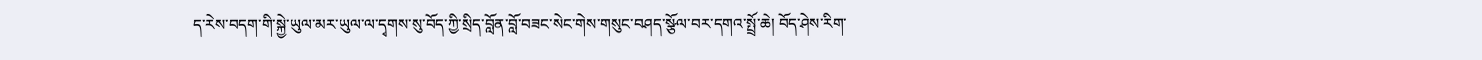ད་རེས་བདག་གི་སྐྱེ་ཡུལ་མར་ཡུལ་ལ་དྭགས་སུ་བོད་ཀྱི་སྲིད་བློན་བློ་བཟང་སེང་གེས་གསུང་བཤད་སྩོལ་བར་དགའ་སྤྲོ་ཆེ། བོད་ཤེས་རིག་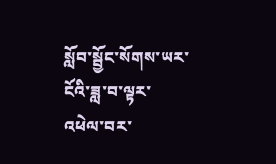སློབ་སྦྱོང་སོགས་ཡར་ངོའི་ཟླ་བ་ལྟར་འཕེལ་བར་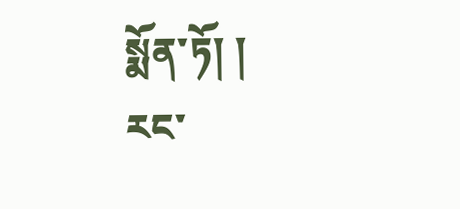སྨོན་ཏོ། །
རང་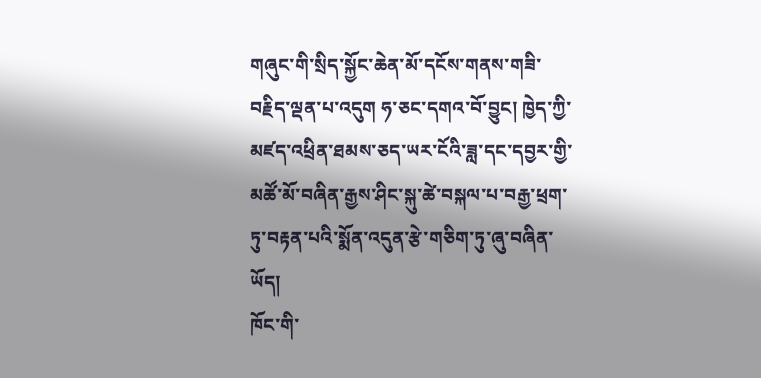གཞུང་གི་སྲིད་སྐྱོང་ཆེན་མོ་དངོས་གནས་གཟི་བརྗིད་ལྡན་པ་འདུག ཧ་ཅང་དགའ་བོ་བྱུང། ཁྱེད་ཀྱི་མཛད་འཕྲིན་ཐམས་ཅད་ཡར་ངོའི་ཟླ་དང་དབྱར་གྱི་མཚོ་མོ་བཞིན་རྒྱས་ཤིང་སྐུ་ཚེ་བསྐལ་པ་བརྒྱ་ཕྲག་ཏུ་བརྟན་པའི་སྨོན་འདུན་རྩེ་གཅིག་ཏུ་ཞུ་བཞིན་ཡོད།
ཁོང་གི་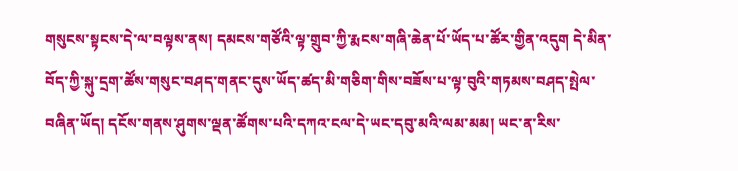གསུངས་སྟངས་དེ་ལ་བལྟས་ནས། དམངས་གཙོའི་ལྟ་གྲུབ་ཀྱི་རྨངས་གཞི་ཆེན་པོ་ཡོད་པ་ཚོར་གྱིན་འདུག དེ་མིན་བོད་ཀྱི་སྐུ་དྲག་ཚོས་གསུང་བཤད་གནང་དུས་ཡོད་ཚད་མི་གཅིག་གིས་བཟོས་པ་ལྟ་བུའི་གཏམས་བཤད་སྤེལ་བཞིན་ཡོད། དངོས་གནས་ཤུགས་ལྡན་ཚོགས་པའི་དཀའ་ངལ་དེ་ཡང་དབུ་མའི་ལམ་མམ། ཡང་ན་རིས་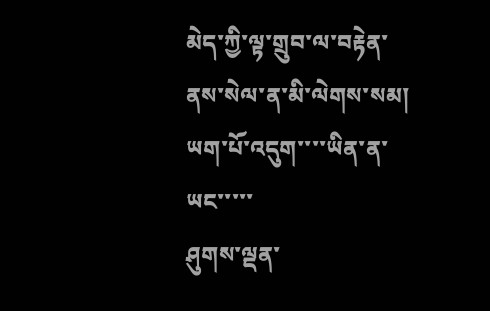མེད་ཀྱི་ལྟ་གྲུབ་ལ་བརྟེན་ནས་སེལ་ན་མི་ལེགས་སམ།
ཡག་པོ་འདུག་་་་ཡིན་ན་ཡང་་་་་
ཤུགས་ལྡན་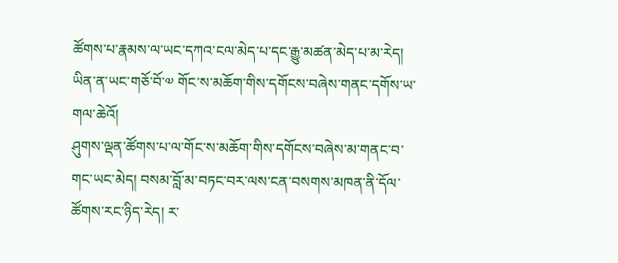ཚོགས་པ་རྣམས་ལ་ཡང་དཀའ་ངལ་མེད་པ་དང་རྒྱུ་མཚན་མེད་པ་མ་རེད།
ཡིན་ན་ཡང་གཅོ་བོ་༧ གོང་ས་མཆོག་གིས་དགོངས་བཞེས་གནང་དགོས་ཡ་གལ་ཆེའོ།
ཤུགས་ལྡན་ཚོགས་པ་ལ་གོང་ས་མཆོག་གིས་དགོངས་བཞེས་མ་གནང་བ་གང་ཡང་མེད། བསམ་བློ་མ་བཏང་བར་ལས་ངན་བསགས་མཁན་ནི་དོལ་ཚོགས་རང་ཉིད་རེད། ར་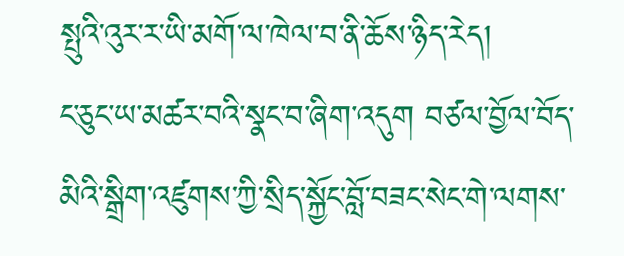སྤུའི་འུར་ར་ཡི་མགོ་ལ་ཁེལ་བ་ནི་ཆོས་ཉིད་རེད།
ང་ཅུང་ཡ་མཚར་བའི་སྣང་བ་ཞིག་འདུག བཙལ་བྱོལ་བོད་མིའི་སྒྲིག་འཛུགས་ཀྱི་སྲིད་སྐྱོང་བློ་བཟང་སེང་གེ་ལགས་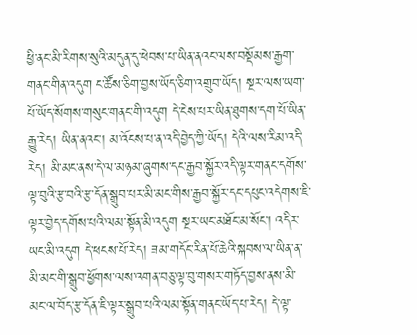ཕྱི་ནང་མི་རིགས་སུའི་མདུན་དུ་ཕེབས་པ་ཡིན་ནའང་ལས་བསྡོམས་རྒྱག་གནང་གིན་འདུག ང་ཚོས་ཅིག་བྱས་ཡོད་ཅིག་འགྲུབ་ཡོད། སྔར་ལས་ཡག་པོ་ཡོད་སོགས་གསུང་གནང་གི་འདུག དེ་ངེས་པར་ཡིན་ཐུགས་དག་པོ་ཡིན་རྒྱུ་རེད། ཡིན་ནའང་། མ་འོངས་པ་ན་འདི་བྱེད་ཀྱི་ཡོད། དེའི་ལས་རིམ་འདི་རེད། མི་མང་ནས་དེ་ལ་མཉམ་ཞུགས་དང་རྒྱབ་སྐྱོར་འདི་ལྟར་གནང་དགོས་ལྟ་བུའི་རྩ་བའི་རྩ་དོན་སྒྲུབ་པར་མི་མང་གིས་རྒྱབ་སྐྱོར་དང་དཔུང་འདེགས་ཇི་ལྟར་བྱེད་དགོས་པའི་ལམ་སྟོན་མི་འདུག སྔར་ཡང་མཐོང་མ་སོང་། འདིར་ཡང་མི་འདུག དེ་ཕངས་པོ་རེད། ཟམ་གདོང་རིན་པོ་ཆེའི་སྐབས་ལ་ཡིན་ན་མི་མང་གི་སྒྲུབ་ཕྱོགས་ལས་འགན་བཅུ་ལྟ་བུ་གསར་གཏོད་བྱས་ནས་མི་མང་ལ་བོད་རྩ་དོན་ཇི་ལྟར་སྒྲུབ་པའི་ལམ་སྟོན་གནང་ཡོད་པ་རེད། དེ་ལྟ་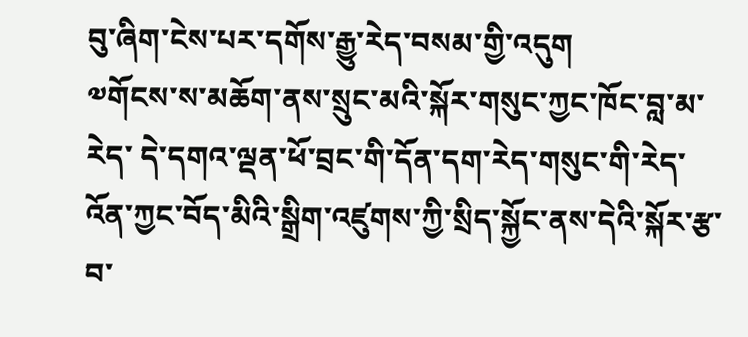བུ་ཞིག་ངེས་པར་དགོས་རྒྱུ་རེད་བསམ་གྱི་འདུག
༧གོངས་ས་མཆོག་ནས་སྲུང་མའི་སྐོར་གསུང་ཀྱང་ཁོང་བླ་མ་རེད་ དེ་དགའ་ལྡན་ཕོ་བྲང་གི་དོན་དག་རེད་གསུང་གི་རེད་ འོན་ཀྱང་བོད་མིའི་སྒྲིག་འཛུགས་ཀྱི་སྲིད་སྐྱོང་ནས་དེའི་སྐོར་རྩ་བ་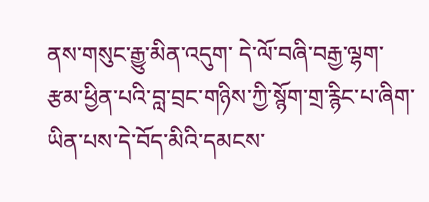ནས་གསུང་རྒྱུ་མིན་འདུག་ དེ་ལོ་བཞི་བརྒྱ་ལྷག་རྩམ་ཕྱིན་པའི་བླ་བྲང་གཉིས་ཀྱི་སྙོག་གྲ་རྙིང་པ་ཞིག་ཡིན་པས་དེ་བོད་མིའི་དམངས་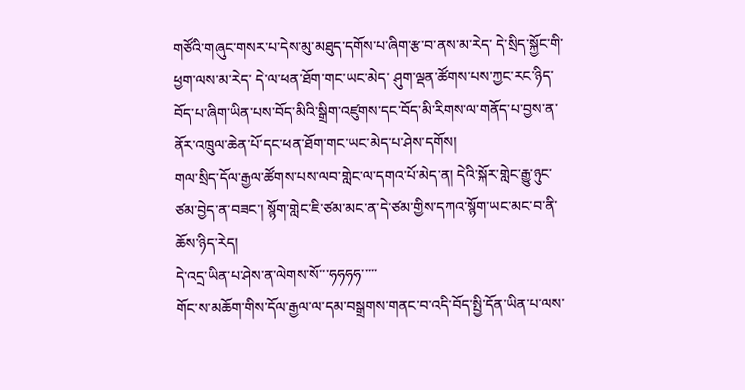གཙོའི་གཞུང་གསར་པ་དེས་མུ་མཐུད་དགོས་པ་ཞིག་རྩ་བ་ནས་མ་རེད་ དེ་སྲིད་སྐྱོང་གི་ཕྱག་ལས་མ་རེད་ དེ་ལ་ཕན་ཐོག་གང་ཡང་མེད་ ཤུག་ལྡན་ཚོགས་པས་ཀྱང་རང་ཉིད་བོད་པ་ཞིག་ཡིན་པས་བོད་མིའི་སྒྲིག་འཛུགས་དང་བོད་མི་རིགས་ལ་གནོད་པ་བྱས་ན་ནོར་འཁྲུལ་ཆེན་པོ་དང་ཕན་ཐོག་གང་ཡང་མེད་པ་ཤེས་དགོས།
གལ་སྲིད་དོལ་རྒྱལ་ཚོགས་པས་ལབ་གླེང་ལ་དགའ་པོ་མེད་ན། དེའི་སྐོར་གླེང་རྒྱུ་ཉུང་ཙམ་བྱེད་ན་བཟང་། སྙོག་གླེང་ཇི་ཙམ་མང་ན་དེ་ཙམ་གྱིས་དཀའ་སྙོག་ཡང་མང་བ་ནི་ཆོས་ཉིད་རེད།
དེ་འདྲ་ཡིན་པ་ཤེས་ན་ལེགས་སོ་་་ཧཧཧཧ་་་་་
གོང་ས་མཆོག་གིས་དོལ་རྒྱལ་ལ་དམ་བསྒྲགས་གནང་བ་འདི་བོད་སྤྱི་དོན་ཡིན་པ་ལས་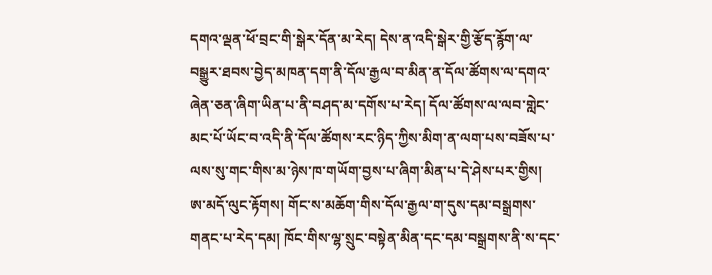དགའ་ལྡན་ཕོ་བྲང་གི་སྒེར་དོན་མ་རེད། དེས་ན་འདི་སྒེར་གྱི་རྩོད་རྙོག་ལ་བསྒྱུར་ཐབས་བྱེད་མཁན་དག་ནི་དོལ་རྒྱལ་བ་མིན་ན་དོལ་ཚོགས་ལ་དགའ་ཞེན་ཅན་ཞིག་ཡིན་པ་ནི་བཤད་མ་དགོས་པ་རེད། དོལ་ཚོགས་ལ་ལབ་གླེང་མང་པོ་ཡོང་བ་འདི་ནི་དོལ་ཚོགས་རང་ཉིད་ཀྱིས་མིག་ན་ལག་པས་བཟོས་པ་ལས་སུ་གང་གིས་མ་ཉེས་ཁ་གཡོག་བྱས་པ་ཞིག་མིན་པ་དེ་ཤེས་པར་གྱིས།
ཨ་མདོ་ལུང་རྟོགས། གོང་ས་མཆོག་གིས་དོལ་རྒྱལ་ག་དུས་དམ་བསྒྲགས་གནང་པ་རེད་དམ། ཁོང་གིས་ལྷ་སྲུང་བསྟེན་མིན་དང་དམ་བསྒྲགས་ནི་ས་དང་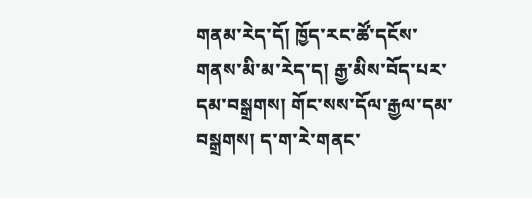གནམ་རེད་དོ། ཁྱོད་རང་ཚོ་དངོས་གནས་མི་མ་རེད་ད། རྒྱ་མིས་བོད་པར་དམ་བསྒྲགས། གོང་སས་དོལ་རྒྱལ་དམ་བསྒྲགས། ད་ག་རེ་གནང་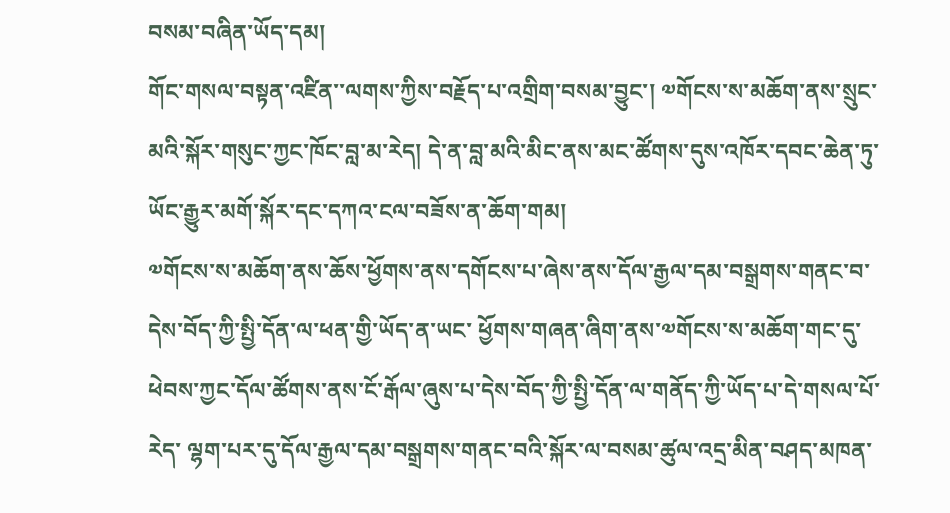བསམ་བཞིན་ཡོད་དམ།
གོང་གསལ་བསྟན་འཛིན་་ལགས་ཀྱིས་བརྗོད་པ་འགྲིག་བསམ་བྱུང་། ༧གོངས་ས་མཆོག་ནས་སྲུང་མའི་སྐོར་གསུང་ཀྱང་ཁོང་བླ་མ་རེད། དེ་ན་བླ་མའི་མིང་ནས་མང་ཚོགས་དུས་འཁོར་དབང་ཆེན་ཏུ་ཡོང་རྒྱུར་མགོ་སྐོར་དང་དཀའ་ངལ་བཟོས་ན་ཆོག་གམ།
༧གོངས་ས་མཆོག་ནས་ཆོས་ཕྱོགས་ནས་དགོངས་པ་ཞེས་ནས་དོལ་རྒྱལ་དམ་བསྒྲགས་གནང་བ་དེས་བོད་ཀྱི་སྤྱི་དོན་ལ་ཕན་གྱི་ཡོད་ན་ཡང་ ཕྱོགས་གཞན་ཞིག་ནས་༧གོངས་ས་མཆོག་གང་དུ་ཕེབས་ཀྱང་དོལ་ཚོགས་ནས་ངོ་རྒོལ་ཞུས་པ་དེས་བོད་ཀྱི་སྤྱི་དོན་ལ་གནོད་ཀྱི་ཡོད་པ་དེ་གསལ་པོ་རེད་ ལྷག་པར་དུ་དོལ་རྒྱལ་དམ་བསྒྲགས་གནང་བའི་སྐོར་ལ་བསམ་ཚུལ་འདྲ་མིན་བཤད་མཁན་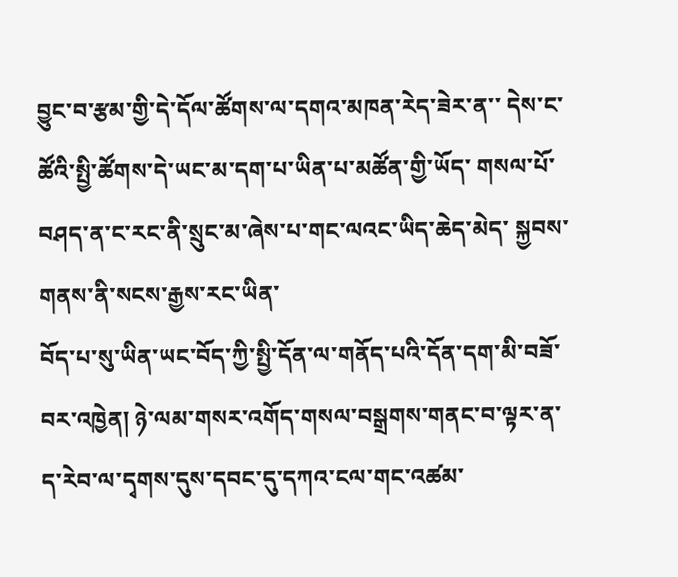བྱུང་བ་རྩམ་གྱི་དེ་དོལ་ཚོགས་ལ་དགའ་མཁན་རེད་ཟེར་ན་་ དེས་ང་ཚོའི་སྤྱི་ཚོགས་དེ་ཡང་མ་དག་པ་ཡིན་པ་མཚོན་གྱི་ཡོད་ གསལ་པོ་བཤད་ན་ང་རང་ནི་སྲུང་མ་ཞེས་པ་གང་ལའང་ཡིད་ཆེད་མེད་ སྐྱབས་གནས་ནི་སངས་རྒྱས་རང་ཡིན་
བོད་པ་སུ་ཡིན་ཡང་བོད་ཀྱི་སྤྱི་དོན་ལ་གནོད་པའི་དོན་དག་མི་བཟོ་བར་འཁྱེན། ཉེ་ལམ་གསར་འགོད་གསལ་བསྒྲགས་གནང་བ་ལྟར་ན་ད་རེབ་ལ་དྭགས་དུས་དབང་དུ་དཀའ་ངལ་གང་འཚམ་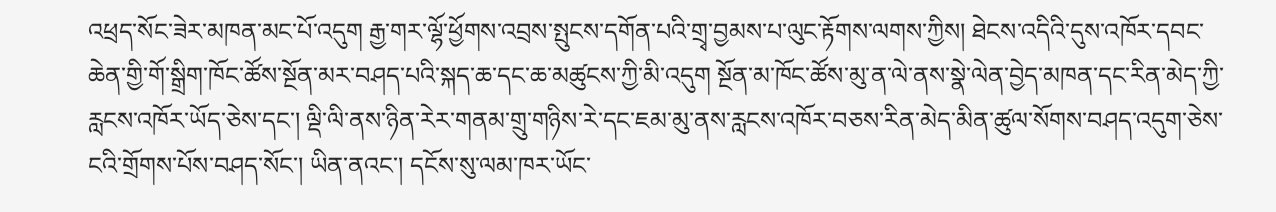འཕྲད་སོང་ཟེར་མཁན་མང་པོ་འདུག རྒྱ་གར་ལྷོ་ཕྱོགས་འབྲས་སྤུངས་དགོན་པའི་གྲྭ་བྱམས་པ་ལུང་རྟོགས་ལགས་ཀྱིས། ཐེངས་འདིའི་དུས་འཁོར་དབང་ཆེན་གྱི་གོ་སྒྲིག་ཁོང་ཚོས་སྔོན་མར་བཤད་པའི་སྐད་ཆ་དང་ཆ་མཚུངས་ཀྱི་མི་འདུག སྔོན་མ་ཁོང་ཚོས་མུ་ན་ལེ་ནས་སྣེ་ལེན་བྱེད་མཁན་དང་རིན་མེད་ཀྱི་རླངས་འཁོར་ཡོད་ཅེས་དང་། ལྡི་ལི་ནས་ཉིན་རེར་གནམ་གྲུ་གཉིས་རེ་དང་ཇམ་མུ་ནས་རླངས་འཁོར་བཅས་རིན་མེད་མིན་ཚུལ་སོགས་བཤད་འདུག་ཅེས་ངའི་གྲོགས་པོས་བཤད་སོང་། ཡིན་ནའང་། དངོས་སུ་ལམ་ཁར་ཡོང་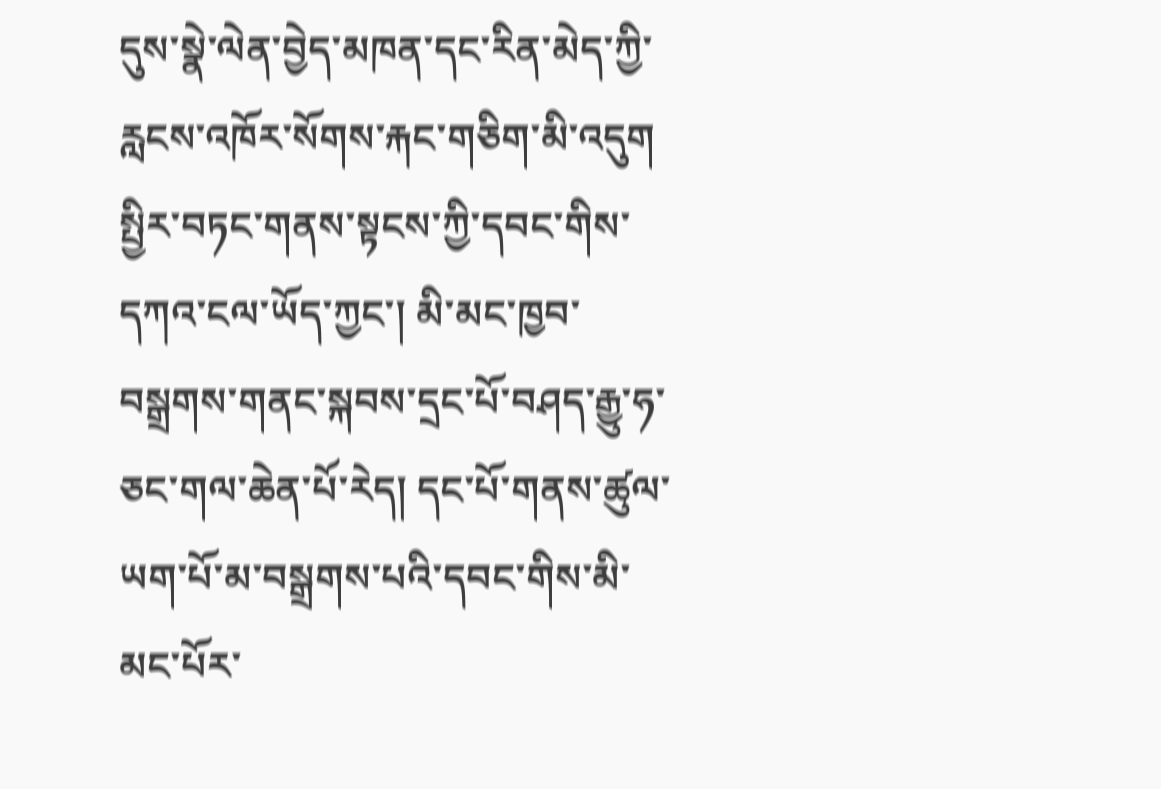དུས་སྣེ་ལེན་བྱེད་མཁན་དང་རིན་མེད་ཀྱི་རླངས་འཁོར་སོགས་རྐང་གཅིག་མི་འདུག སྤྱིར་བཏང་གནས་སྟངས་ཀྱི་དབང་གིས་དཀའ་ངལ་ཡོད་ཀྱང་། མི་མང་ཁྱབ་བསྒྲགས་གནང་སྐབས་དྲང་པོ་བཤད་རྒྱུ་ཧ་ཅང་གལ་ཆེན་པོ་རེད། དང་པོ་གནས་ཚུལ་ཡག་པོ་མ་བསྒྲགས་པའི་དབང་གིས་མི་མང་པོར་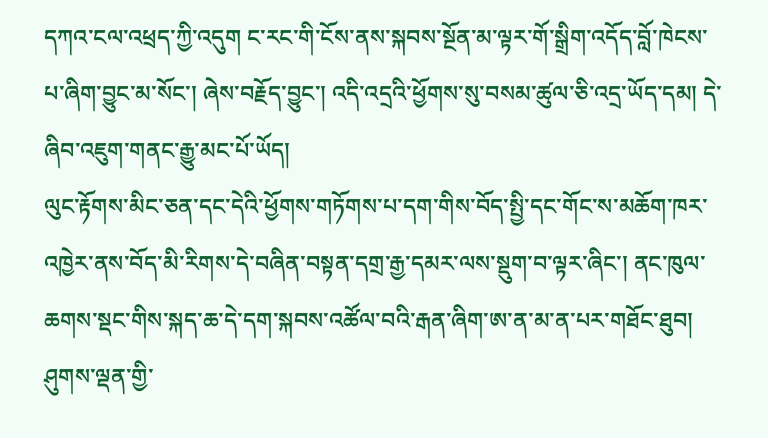དཀའ་ངལ་འཕྲད་ཀྱི་འདུག ང་རང་གི་ངོས་ནས་སྐབས་སྔོན་མ་ལྟར་གོ་སྒྲིག་འདོད་བློ་ཁེངས་པ་ཞིག་བྱུང་མ་སོང་། ཞེས་བརྗོད་བྱུང་། འདི་འདྲའི་ཕྱོགས་སུ་བསམ་ཚུལ་ཅི་འདྲ་ཡོད་དམ། དེ་ཞིབ་འཇུག་གནང་རྒྱུ་མང་པོ་ཡོད།
ལུང་རྟོགས་མིང་ཅན་དང་དེའི་ཕྱོགས་གཏོགས་པ་དག་གིས་བོད་སྤྱི་དང་གོང་ས་མཆོག་ཁར་འཁྱེར་ནས་བོད་མི་རིགས་དེ་བཞིན་བསྟན་དགྲ་རྒྱ་དམར་ལས་སྡུག་བ་ལྟར་ཞིང་། ནང་ཁུལ་ཆགས་སྡང་གིས་སྐད་ཆ་དེ་དག་སྐབས་འཚོལ་བའི་རྒན་ཞིག་ཨ་ན་མ་ན་པར་གཐོང་ཐུབ།
ཤུགས་ལྡན་གྱི་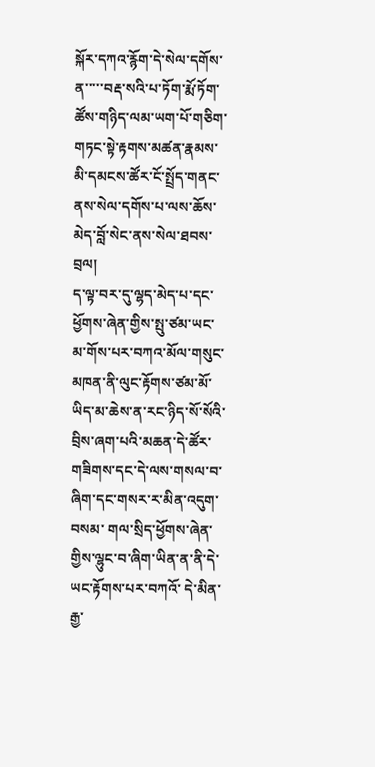སྐོར་དཀའ་རྙོག་དེ་སེལ་དགོས་ན་་་་་བརྡ་སའི་པ་ཏོག་རྨོ་ཏོག་ཚོས་གཉིད་ལམ་ཡག་པོ་གཅིག་གཏང་སྟེ་རྟགས་མཚན་རྣམས་མི་དམངས་ཚོར་ངོ་སྤྲོད་གནང་ནས་སེལ་དགོས་པ་ལས་ཆོས་མེད་བློ་སེང་ནས་སེལ་ཐབས་བྲལ།
ད་ལྟ་བར་དུ་ལྷད་མེད་པ་དང་ཕྱོགས་ཞེན་གྱིས་སྤུ་ཙམ་ཡང་མ་གོས་པར་བཀའ་མོལ་གསུང་མཁན་ནི་ལུང་རྟོགས་ཙམ་མོ་ ཡིད་མ་ཆེས་ན་རང་ཉིད་སོ་སོའི་བྲིས་ཞག་པའི་མཆན་དེ་ཚོར་གཟིགས་དང་དེ་ལས་གསལ་བ་ཞིག་དང་གསར་ར་མིན་འདུག་བསམ་ གལ་སྲིད་ཕྱོགས་ཞེན་གྱིས་ལྷུང་བ་ཞིག་ཡིན་ན་ནི་དེ་ཡང་རྟོགས་པར་བཀའོ་ དེ་མིན་རྒྱ་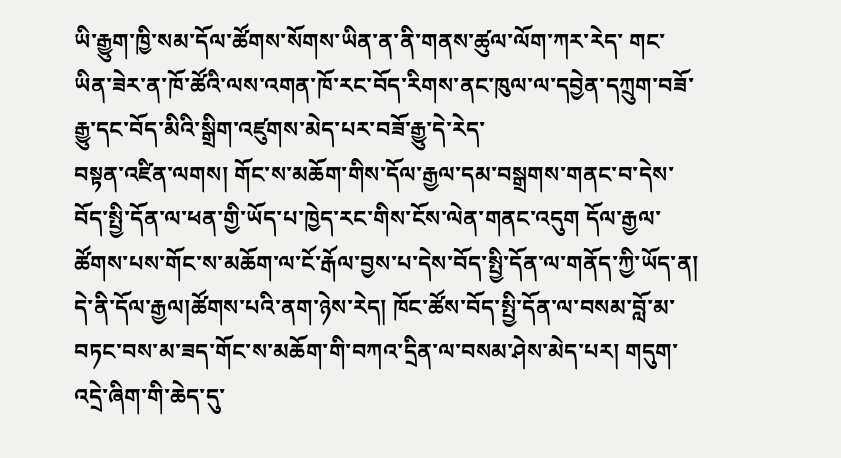ཡི་རྒྱུག་ཁྱི་སམ་དོལ་ཚོགས་སོགས་ཡིན་ན་ནི་གནས་ཚུལ་ལོག་ཀར་རེད་ གང་ཡིན་ཟེར་ན་ཁོ་ཚོའི་ལས་འགན་ཁོ་རང་བོད་རིགས་ནང་ཁུལ་ལ་དབྱེན་དཀྲུག་བཟོ་རྒྱུ་དང་བོད་མིའི་སྒྲིག་འཛུགས་མེད་པར་བཟོ་རྒྱུ་དེ་རེད་
བསྟན་འཛིན་ལགས། གོང་ས་མཆོག་གིས་དོལ་རྒྱལ་དམ་བསྒྲགས་གནང་བ་དེས་བོད་སྤྱི་དོན་ལ་ཕན་གྱི་ཡོད་པ་ཁྱེད་རང་གིས་ངོས་ལེན་གནང་འདུག དོལ་རྒྱལ་ཚོགས་པས་གོང་ས་མཆོག་ལ་ངོ་རྒོལ་བྱས་པ་དེས་བོད་སྤྱི་དོན་ལ་གནོད་ཀྱི་ཡོད་ན། དེ་ནི་དོལ་རྒྱལ།ཚོགས་པའི་ནག་ཉེས་རེད། ཁོང་ཚོས་བོད་སྤྱི་དོན་ལ་བསམ་བློ་མ་བཏང་བས་མ་ཟད་གོང་ས་མཆོག་གི་བཀའ་དྲིན་ལ་བསམ་ཤེས་མེད་པར། གདུག་འདྲེ་ཞིག་གི་ཆེད་དུ་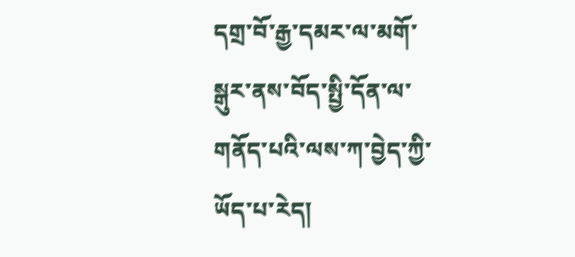དགྲ་བོ་རྒྱ་དམར་ལ་མགོ་སྒུར་ནས་བོད་སྤྱི་དོན་ལ་གནོད་པའི་ལས་ཀ་བྱེད་ཀྱི་ཡོད་པ་རེད།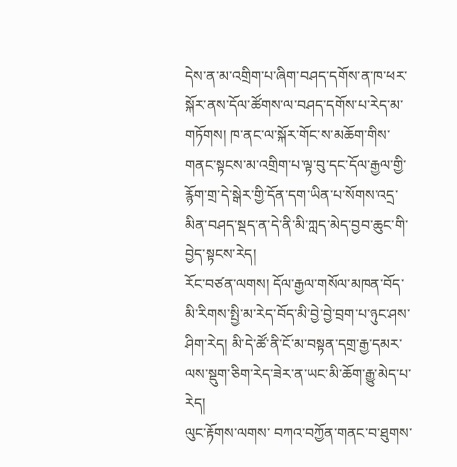དེས་ན་མ་འགྲིག་པ་ཞིག་བཤད་དགོས་ན་ཁ་ཕར་སྐོར་ནས་དོལ་ཚོགས་ལ་བཤད་དགོས་པ་རེད་མ་གཏོགས། ཁ་ནང་ལ་སྐོར་གོང་ས་མཆོག་གིས་གནང་སྟངས་མ་འགྲིག་པ་ལྟ་བུ་དང་དོལ་རྒྱལ་གྱི་རྙོག་གྲ་དེ་སྒེར་གྱི་དོན་དག་ཡིན་པ་སོགས་འདྲ་མིན་བཤད་སྡད་ན་དེ་ནི་མི་ཀླད་མེད་བྱབ་ཆུང་གི་བྱེད་སྟངས་རེད།
རོང་བཙན་ལགས། དོལ་རྒྱལ་གསོལ་མཁན་བོད་མི་རིགས་སྤྱི་མ་རེད་བོད་མི་བྱེ་བྱེ་བྲག་པ་ཉུང་ཤས་ཤིག་རེད། མི་དེ་ཚོ་ནི་ངོ་མ་བསྟན་དགྲ་རྒྱ་དམར་ལས་སྡུག་ཅིག་རེད་ཟེར་ན་ཡང་མི་ཆོག་རྒྱུ་མེད་པ་རེད།
ལུང་རྟོགས་ལགས་ བཀའ་བཀྱོན་གནང་བ་ཐུགས་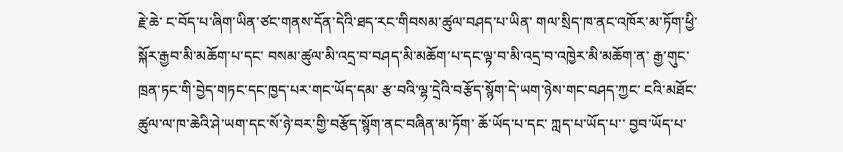རྗེ་ཆེ་ ང་བོད་པ་ཞིག་ཡིན་ཙང་གནས་དོན་དེའི་ཐད་རང་གིབསམ་ཚུལ་བཤད་པ་ཡིན་ གལ་སྲིད་ཁ་ནང་འཁོར་མ་ཏོག་ཕྱི་སྐོར་རྒྱབ་མི་མཆོག་པ་དང་ བསམ་ཚུལ་མི་འདྲ་བ་བཤད་མི་མཆོག་པ་དང་ལྟ་བ་མི་འདྲ་བ་འཁྱེར་མི་མཆོག་ན་ རྒྱ་གུང་ཁྲན་ཏང་གི་བྱེད་གཏང་དང་ཁྱད་པར་གང་ཡོད་དམ་ རྩ་བའི་ལྷ་དྲེའི་བརྩོད་སྙོག་དེ་ཡག་ཉེས་གང་བཤད་ཀྱང་ ངའི་མཐོང་ཚུལ་ལ་ཁ་ཆེའི་ཤེ་ཡག་དང་སོ་ཉེ་བར་གྱི་བརྩོད་སྙོག་ནང་བཞིན་མ་ཏོག་ ཆོ་ཡོད་པ་དང་ ཀླད་པ་ཡོད་པ་་ བྱབ་ཡོད་པ་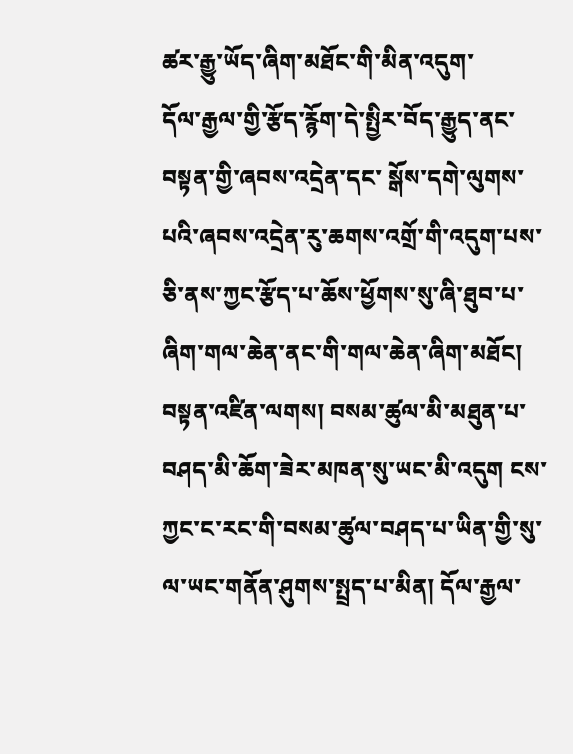ཚར་རྒྱུ་ཡོད་ཞིག་མཐོང་གི་མིན་འདུག་
དོལ་རྒྱལ་གྱི་རྩོད་རྙོག་དེ་སྤྱིར་བོད་རྒྱུད་ནང་བསྟན་གྱི་ཞབས་འདྲེན་དང་ སྒོས་དགེ་ལུགས་པའི་ཞབས་འདྲེན་རུ་ཆགས་འགྲོ་གི་འདུག་པས་ཅི་ནས་ཀྱང་རྩོད་པ་ཆོས་ཕྱོགས་སུ་ཞི་ཐུབ་པ་ཞིག་གལ་ཆེན་ནང་གི་གལ་ཆེན་ཞིག་མཐོང།
བསྟན་འཛིན་ལགས། བསམ་ཚུལ་མི་མཐུན་པ་བཤད་མི་ཆོག་ཟེར་མཁན་སུ་ཡང་མི་འདུག ངས་ཀྱང་ང་རང་གི་བསམ་ཚུལ་བཤད་པ་ཡིན་གྱི་སུ་ལ་ཡང་གནོན་ཤུགས་སྤྲད་པ་མིན། དོལ་རྒྱལ་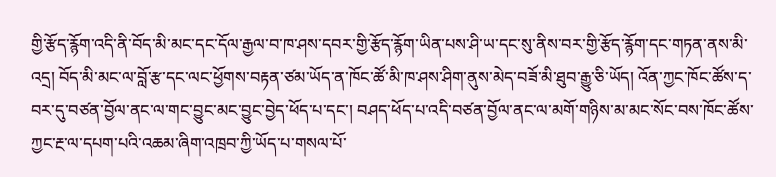གྱི་རྩོད་རྙོག་འདི་ནི་བོད་མི་མང་དང་དོལ་རྒྱལ་བ་ཁ་ཤས་དབར་གྱི་རྩོད་རྙོག་ཡིན་པས་ཤི་ཡ་དང་སུ་ནིས་བར་གྱི་རྩོད་རྙོག་དང་གཏན་ནས་མི་འདྲ། བོད་མི་མང་ལ་བློ་རྩ་དང་ལང་ཕྱོགས་བརྟན་ཙམ་ཡོད་ན་ཁོང་ཚོ་མི་ཁ་ཤས་ཤིག་ནུས་མེད་བཟོ་མི་ཐུབ་རྒྱུ་ཅི་ཡོད། འོན་ཀྱང་ཁོང་ཚོས་ད་བར་དུ་བཙན་བྱོལ་ནང་ལ་གང་བྱུང་མང་བྱུང་བྱེད་ཕོད་པ་དང་། བཤད་ཕོད་པ་འདི་བཙན་བྱོལ་ནང་ལ་མགོ་གཉིས་མ་མང་སོང་བས་ཁོང་ཚོས་ཀྱང་རྔ་ལ་དཔག་པའི་འཆམ་ཞིག་འཁྲབ་ཀྱི་ཡོད་པ་གསལ་པོ་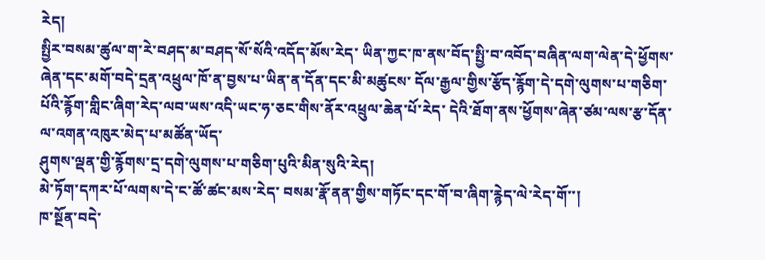རེད།
སྤྱིར་བསམ་ཚུལ་ག་རེ་བཤད་མ་བཤད་སོ་སོའི་འདོད་མོས་རེད་ ཡིན་ཀྱང་ཁ་ནས་བོད་སྤྱི་བ་འབོད་བཞིན་ལག་ལེན་དེ་ཕྱོགས་ཞེན་དང་མགོ་བདེ་དྲན་འཕྲུལ་ཁོ་ན་བྱས་པ་ཡིན་ན་དོན་དང་མི་མཚུངས་ དོལ་རྒྱལ་གྱིས་རྩོད་རྙོག་དེ་དགེ་ལུགས་པ་གཅིག་པོའི་རྙོག་གླིང་ཞིག་རེད་ལབ་ཡས་འདི་ཡང་ཧ་ཅང་གིས་ནོར་འཕྲུལ་ཆེན་པོ་རེད་ དེའི་ཐོག་ནས་ཕྱོགས་ཞེན་ཙམ་ལས་རྩ་དོན་ལ་འགན་འཁུར་མེད་པ་མཚོན་ཡོད་
ཤུགས་ལྡན་གྱི་རྙོགས་དྲ་དགེ་ལུགས་པ་གཅིག་པུའི་མིན་སུའི་རེད།
མེ་ཏོག་དཀར་པོ་ལགས་དེ་ང་ཚོ་ཚང་མས་རེད་ བསམ་རྣོ་ནན་གྱིས་གཏོང་དང་གོ་བ་ཞིག་རྙེད་ལེ་རེད་གོ་་།
ཁ་སྔོན་བདེ་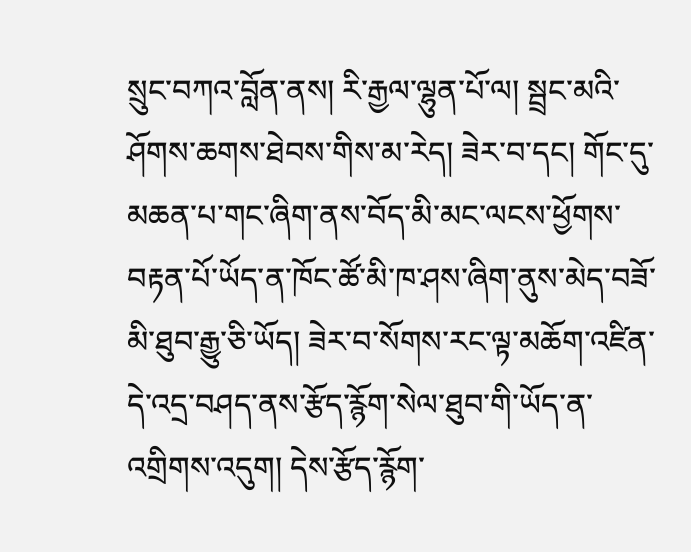སྲུང་བཀའ་བློན་ནས། རི་རྒྱལ་ལྷུན་པོ་ལ། སྦྲང་མའི་ཤོགས་ཆགས་ཐེབས་གིས་མ་རེད། ཟེར་བ་དང། གོང་དུ་མཆན་པ་གང་ཞིག་ནས་བོད་མི་མང་ལངས་ཕྱོགས་བརྟན་པོ་ཡོད་ན་ཁོང་ཚོ་མི་ཁ་ཤས་ཞིག་ནུས་མེད་བཟོ་མི་ཐུབ་རྒྱུ་ཅི་ཡོད། ཟེར་བ་སོགས་རང་ལྟ་མཆོག་འཛིན་དེ་འདྲ་བཤད་ནས་རྩོད་རྙོག་སེལ་ཐུབ་གི་ཡོད་ན་འགྲིགས་འདུག། དེས་རྩོད་རྙོག་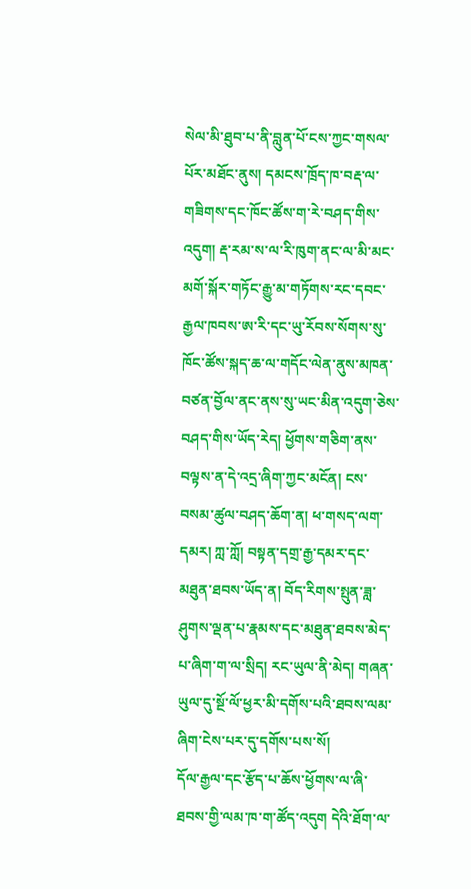སེལ་མི་ཐུབ་པ་ནི་བླུན་པོ་ངས་ཀྱང་གསལ་པོར་མཐོང་ནུས། དམངས་ཁྲོད་ཁ་བརྡ་ལ་གཟིགས་དང་ཁོང་ཚོས་ག་རེ་བཤད་གིས་འདུག། རྡ་རམ་ས་ལ་རི་ཁུག་ནང་ལ་མི་མང་མགོ་སྐོར་གཏོང་རྒྱུ་མ་གཏོགས་རང་དབང་རྒྱལ་ཁབས་ཨ་རི་དང་ཡུ་རོབས་སོགས་སུ་ཁོང་ཚོས་སྐད་ཆ་ལ་གདོང་ལེན་ནུས་མཁན་བཙན་བྱོལ་ནང་ནས་སུ་ཡང་མིན་འདུག་ཅེས་བཤད་གིས་ཡོད་རེད། ཕྱོགས་གཅིག་ནས་བལྟས་ན་དེ་འདྲ་ཞིག་ཀྱང་མངོན། ངས་བསམ་ཚུལ་བཤད་ཆོག་ན། ཕ་གསད་ལག་དམར། ཀླ་ཀློ། བསྟན་དགྲ་རྒྱ་དམར་དང་མཐུན་ཐབས་ཡོད་ན། བོད་རིགས་སྤུན་ཟླ་ཤུགས་ལྡན་པ་རྣམས་དང་མཐུན་ཐབས་མེད་པ་ཞིག་ག་ལ་སྲིད། རང་ཡུལ་ནི་མེད། གཞན་ཡུལ་དུ་སྔོ་ལོ་ཕྱར་མི་དགོས་པའི་ཐབས་ལམ་ཞིག་ངེས་པར་དུ་དགོས་པས་སོ།
དོལ་རྒྱལ་དང་རྩོད་པ་ཆོས་ཕྱོགས་ལ་ཞི་ཐབས་གྱི་ལམ་ཁ་ག་ཚོད་འདུག དེའི་ཐོག་ལ་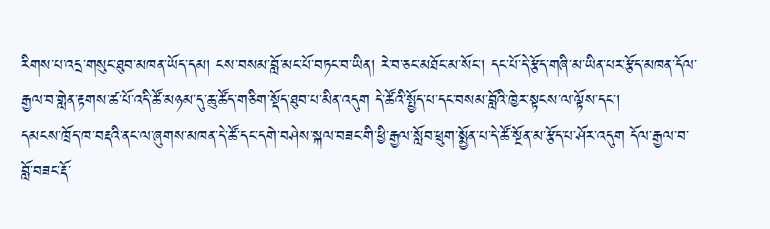རིགས་པ་འདྲ་གསུང་ཐུབ་མཁན་ཡོད་དམ། ངས་བསམ་བློ་མང་པོ་བཏང་བ་ཡིན། རེ་བ་ཅང་མཐོང་མ་སོང་། དང་པོ་དེ་རྩོད་གཞི་མ་ཡིན་པར་རྩོད་མཁན་དོལ་རྒྱལ་བ་གླེན་རྟགས་ཚ་པོ་འདི་ཚོ་མཉམ་དུ་ཆུ་ཚོད་གཅིག་སྡོད་ཐུབ་པ་མིན་འདུག དེ་ཚོའི་སྤྱོད་པ་དང་བསམ་བློའི་ཁྱེར་སྟངས་ལ་ལྟོས་དང་།
དམངས་ཁྲོད་ཁ་བརྡའི་ནང་ལ་ཞུགས་མཁན་དེ་ཚོ་དང་དགེ་བཤེས་སྐལ་བཟང་གི་ཕྱི་རྒྱལ་སློབ་ཕྲུག་སྨྱོན་པ་དེ་ཚོ་སྔོན་མ་རྩོད་པ་ཤོར་འདུག དོལ་རྒྱལ་བ་བློ་བཟང་རྡོ་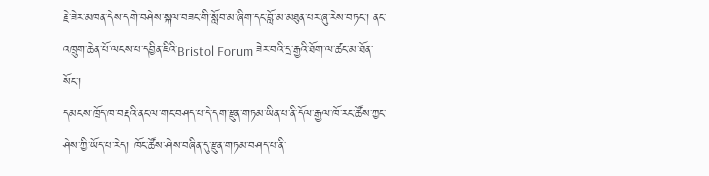རྗེ་ཟེར་མཁན་དེས་དགེ་བཤེས་སྐལ་བཟང་གི་སློབ་མ་ཞིག་དང་བློ་མ་མཐུན་པར་ཞུ་རེས་བཏང་། ནང་འཁྲུག་ཆེན་པོ་ལངས་པ་དབྱིན་ཇིའི་Bristol Forum ཟེར་བའི་དྲ་རྒྱའི་ཐོག་ལ་ཚང་མ་ཐོན་སོང་།
དམངས་ཁྲོད་ཁ་བརྡའི་ནང་ལ་གང་བཤད་པ་དེ་དག་རྫུན་གཏམ་ཡིན་པ་ནི་དོལ་རྒྱལ་ཁོ་རང་ཚོས་ཀྱང་ཤེས་ཀྱི་ཡོད་པ་རེད། ཁོང་ཚོས་ཤེས་བཞིན་དུ་རྫུན་གཏམ་བཤད་པ་ནི་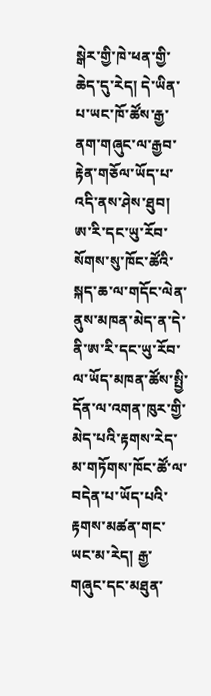སྒེར་གྱི་ཁེ་ཕན་གྱི་ཆེད་དུ་རེད། དེ་ཡིན་པ་ཡང་ཁོ་ཚོས་རྒྱ་ནག་གཞུང་ལ་རྒྱབ་རྟེན་གཅོལ་ཡོད་པ་འདི་ནས་ཤེས་ཐུབ། ཨ་རི་དང་ཡུ་རོབ་སོགས་སུ་ཁོང་ཚོའི་སྐད་ཆ་ལ་གདོང་ལེན་ནུས་མཁན་མེད་ན་དེ་ནི་ཨ་རི་དང་ཡུ་རོབ་ལ་ཡོད་མཁན་ཚོས་སྤྱི་དོན་ལ་འགན་ཁུར་གྱི་མེད་པའི་རྟགས་རེད་མ་གཏོགས་ཁོང་ཚོ་ལ་བདེན་པ་ཡོད་པའི་རྟགས་མཚན་གང་ཡང་མ་རེད། རྒྱ་གཞུང་དང་མཐུན་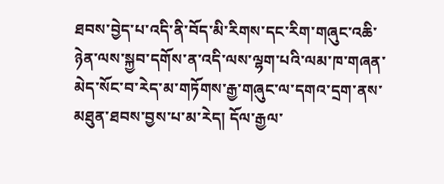ཐབས་བྱེད་པ་འདི་ནི་བོད་མི་རིགས་དང་རིག་གཞུང་འཆི་ཉེན་ལས་སྐྱབ་དགོས་ན་འདི་ལས་ལྷག་པའི་ལམ་ཁ་གཞན་མེད་སོང་བ་རེད་མ་གཏོགས་རྒྱ་གཞུང་ལ་དགའ་དྲག་ནས་མཐུན་ཐབས་བྱས་པ་མ་རེད། དོལ་རྒྱལ་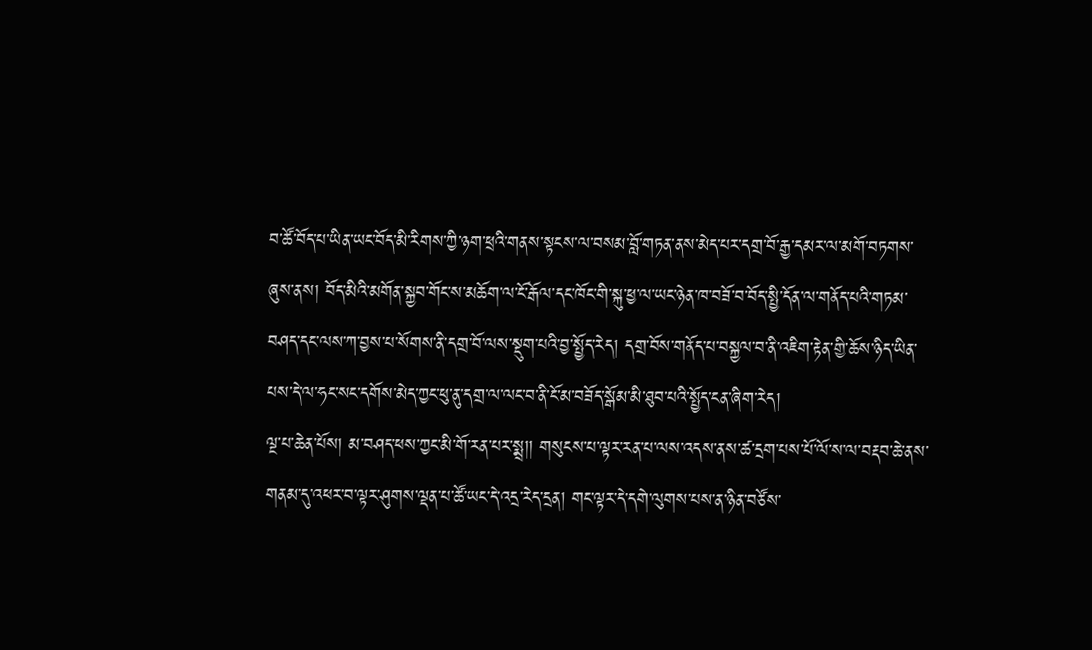བ་ཚོ་བོད་པ་ཡིན་ཡང་བོད་མི་རིགས་ཀྱི་ཉག་ཕྲའི་གནས་སྟངས་ལ་བསམ་བློ་གཏན་ནས་མེད་པར་དགྲ་བོ་རྒྱ་དམར་ལ་མགོ་བཏགས་ཞུས་ནས། བོད་མིའི་མགོན་སྐྱབ་གོང་ས་མཆོག་ལ་ངོ་རྒོལ་དང་ཁོང་གི་སྐུ་ཕྱ་ལ་ཡང་ཉེན་ཁ་བཟོ་བ་བོད་སྤྱི་དོན་ལ་གནོད་པའི་གཏམ་བཤད་དང་ལས་ཀ་བྱས་པ་སོགས་ནི་དགྲ་བོ་ལས་སྡུག་པའི་བྱ་སྤྱོད་རེད། དགྲ་བོས་གནོད་པ་བསྐྱལ་བ་ནི་འཇིག་རྟེན་གྱི་ཆོས་ཉིད་ཡིན་པས་དེ་ལ་ཧང་སང་དགོས་མེད་ཀྱང་ཕུ་ནུ་དགྲ་ལ་ལང་བ་ནི་ངོ་མ་བཟོད་སྒོམ་མི་ཐུབ་པའི་སྤྱོད་ངན་ཞིག་རེད།
ལྔ་པ་ཆེན་པོས། མ་བཤད་ཕས་ཀྱང་མི་གོ་རན་པར་སྨྲ།། གསུངས་པ་ལྟར་རན་པ་ལས་འདས་ནས་ཚ་དྲག་པས་པོ་ལོ་ས་ལ་བརྡབ་ཆེ་ནས་གནམ་དུ་འཕར་བ་ལྟར་ཤུགས་ལྡན་པ་ཚོ་ཡང་དེ་འདྲ་རེད་དྲན། གང་ལྟར་དེ་དགེ་ལུགས་པས་ན་ཉིན་བཙོས་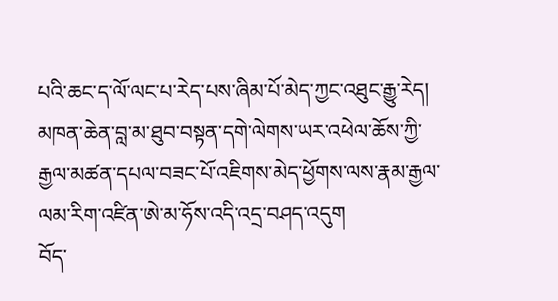པའི་ཆང་ད་ལོ་ལང་པ་རེད་པས་ཞིམ་པོ་མེད་ཀྱང་འཐུང་རྒྱུ་རེད།
མཁན་ཆེན་བླ་མ་ཐུབ་བསྟན་དགེ་ལེགས་ཡར་འཕེལ་ཆོས་ཀྱི་རྒྱལ་མཚན་དཔལ་བཟང་པོ་འཇིགས་མེད་ཕྱོགས་ལས་རྣམ་རྒྱལ་ལམ་རིག་འཛིན་ཨེ་མ་ཧོས་འདི་འདྲ་བཤད་འདུག
བོད་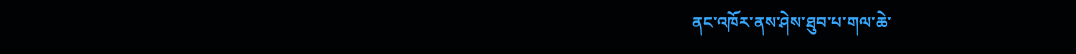ནང་འཁོར་ནས་ཤེས་ཐུབ་པ་གལ་ཆེ་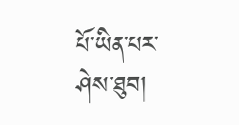པོ་ཡིན་པར་ཤེས་ཐུབ།